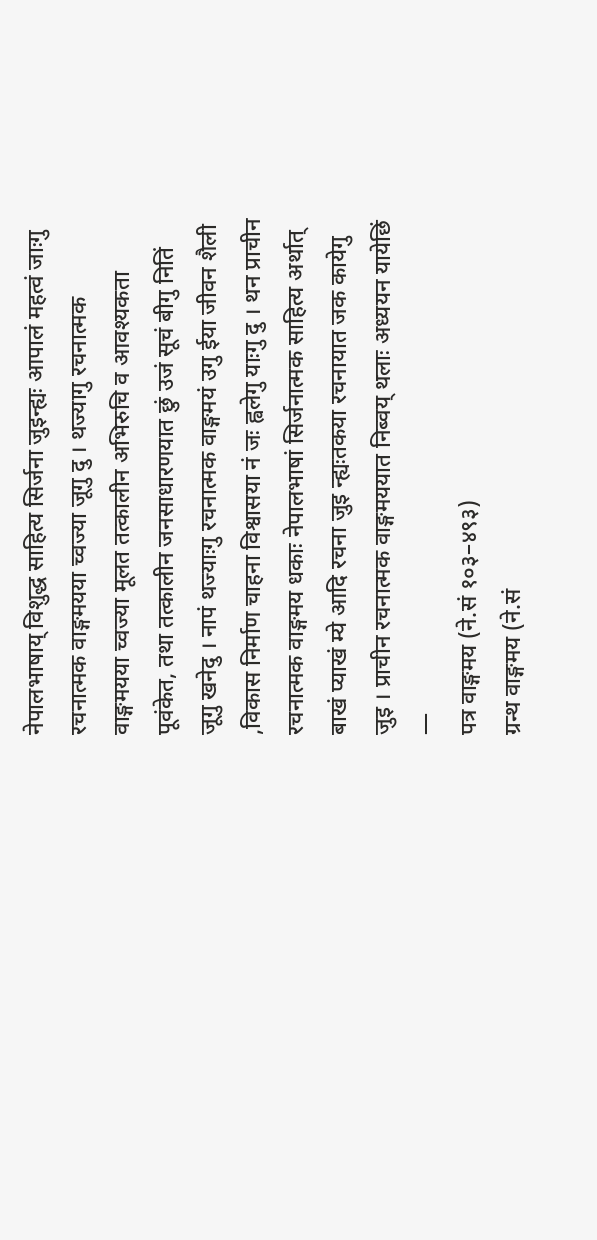नेपालभाषाय् विशुद्ध साहित्य सिर्जना जुइन्ह्यः आपालं महत्वं जाःगु रचनात्मक वाङ्गमयया च्वज्या जूगु दु । थज्यागु रचनात्मक वाङ्गमयया च्वज्या मूलत तत्कालीन अभिरुचि व आवश्यकता पूवंकेत, तथा तत्कालीन जनसाधारणयात छुं उजं सूचं बीगु नितिं जूगु खनेदु । नापं थज्याःगु रचनात्मक वाङ्गमयं उगु ईया जीवन शैली ,विकास निर्माण चाहना विश्वासया नं जः ह्वलेगु याःगु दु । थन प्राचीन रचनात्मक वाङ्गमय धकाः नेपालभाषां सिर्जनात्मक साहित्य अर्थात् बाखं प्याखं म्ये आदि रचना जुइ न्ह्यःतकया रचनायात जक कायेगु जुइ । प्राचीन रचनात्मक वाङ्गमययात निब्वय् थलाः अध्ययन यायेछिं —
पत्र वाङ्गमय (ने.सं १०३–४९३)
ग्रन्थ वाङ्गमय (ने.सं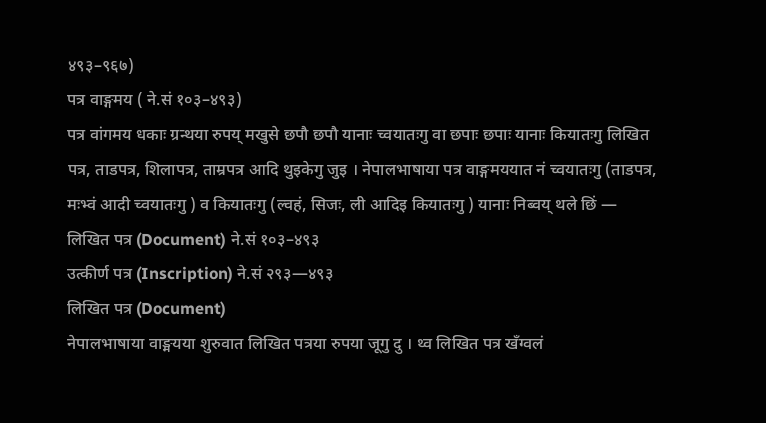४९३–९६७)
पत्र वाङ्गमय ( ने.सं १०३–४९३)
पत्र वांगमय धकाः ग्रन्थया रुपय् मखुसे छपौ छपौ यानाः च्वयातःगु वा छपाः छपाः यानाः कियातःगु लिखित पत्र, ताडपत्र, शिलापत्र, ताम्रपत्र आदि थुइकेगु जुइ । नेपालभाषाया पत्र वाङ्गमययात नं च्वयातःगु (ताडपत्र, मःभ्वं आदी च्वयातःगु ) व कियातःगु (ल्वहं, सिजः, ली आदिइ कियातःगु ) यानाः निब्वय् थले छिं —
लिखित पत्र (Document) ने.सं १०३–४९३
उत्कीर्ण पत्र (Inscription) ने.सं २९३—४९३
लिखित पत्र (Document)
नेपालभाषाया वाङ्मयया शुरुवात लिखित पत्रया रुपया जूगु दु । थ्व लिखित पत्र खँग्वलं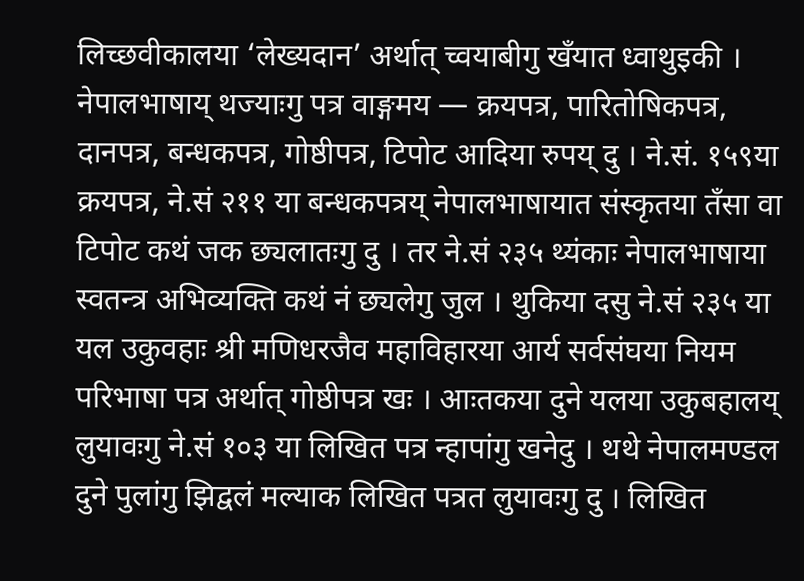लिच्छवीकालया ‘लेख्यदान’ अर्थात् च्वयाबीगु खँयात ध्वाथुइकी । नेपालभाषाय् थज्याःगु पत्र वाङ्गमय — क्रयपत्र, पारितोषिकपत्र, दानपत्र, बन्धकपत्र, गोष्ठीपत्र, टिपोट आदिया रुपय् दु । ने.सं. १५९या क्रयपत्र, ने.सं २११ या बन्धकपत्रय् नेपालभाषायात संस्कृतया तँसा वा टिपोट कथं जक छ्यलातःगु दु । तर ने.सं २३५ थ्यंकाः नेपालभाषाया स्वतन्त्र अभिव्यक्ति कथं नं छ्यलेगु जुल । थुकिया दसु ने.सं २३५ या यल उकुवहाः श्री मणिधरजैव महाविहारया आर्य सर्वसंघया नियम परिभाषा पत्र अर्थात् गोष्ठीपत्र खः । आःतकया दुने यलया उकुबहालय् लुयावःगु ने.सं १०३ या लिखित पत्र न्हापांगु खनेदु । थथे नेपालमण्डल दुने पुलांगु झिद्वलं मल्याक लिखित पत्रत लुयावःगु दु । लिखित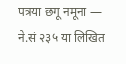पत्रया छगू नमूना —
ने.सं २३५ या लिखित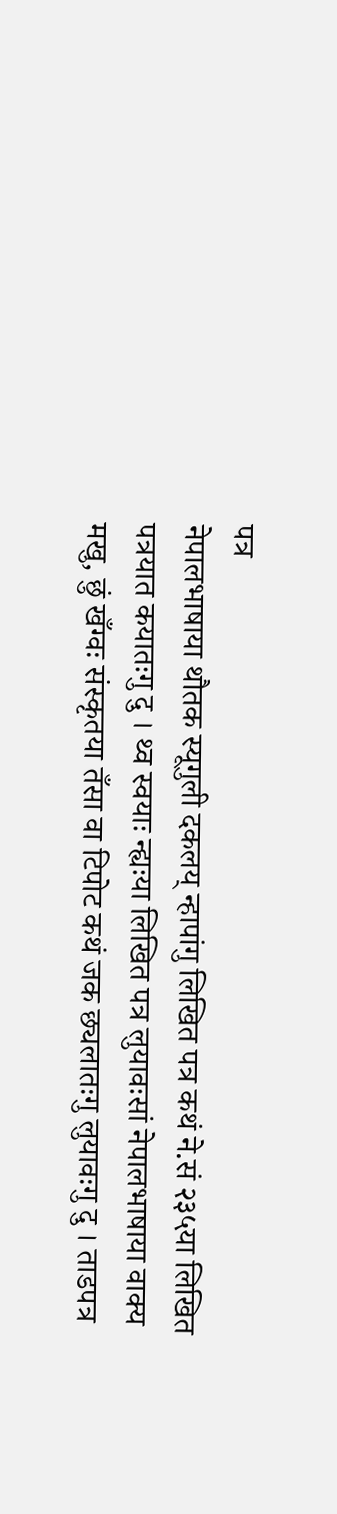पत्र
नेपालभाषाया थौतक स्यूगुली दकलय् न्हापांगु लिखित पत्र कथं ने.सं २३५या लिखित पत्रयात कयातःगु दु । थ्व स्वयाः न्ह्यःया लिखित पत्र लुयावःसां नेपालभाषाया वाक्य मखु, छुं खँग्वः संस्कृतया तँसा वा टिपोट कथं जक छ्यलातःगु लुयावःगु दु । ताडपत्र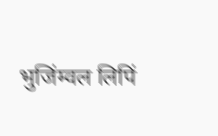भुजिंम्वल लिपिं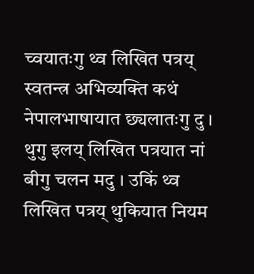च्वयातःगु थ्व लिखित पत्रय् स्वतन्त्र अभिव्यक्ति कथं नेपालभाषायात छ्यलातःगु दु । थुगु इलय् लिखित पत्रयात नां बीगु चलन मदु । उकिं थ्व लिखित पत्रय् थुकियात नियम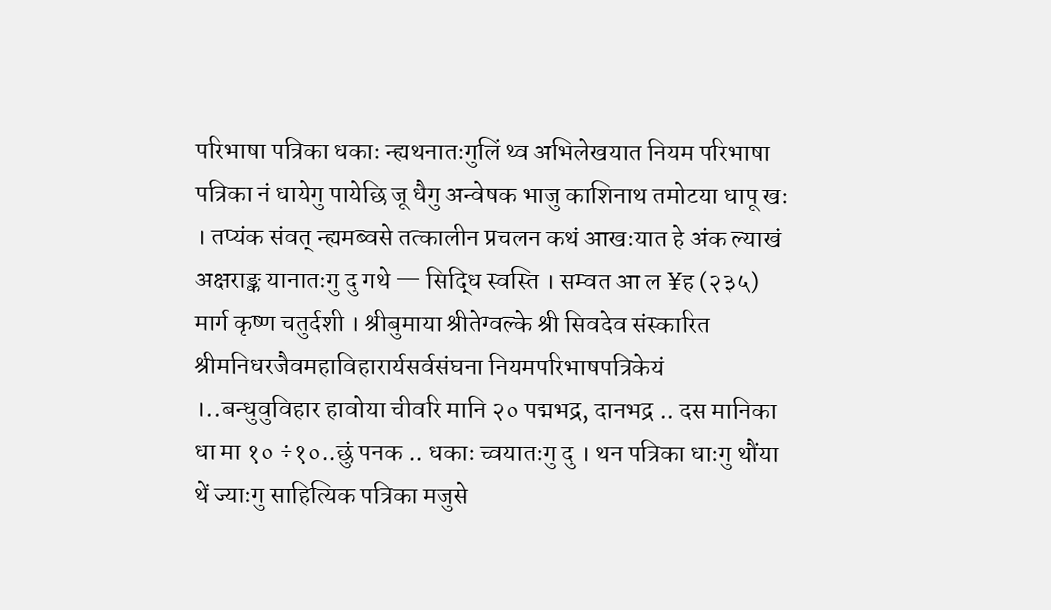परिभाषा पत्रिका धकाः न्ह्यथनातःगुलिं थ्व अभिलेखयात नियम परिभाषा पत्रिका नं धायेगु पायेछि जू धैगु अन्वेषक भाजु काशिनाथ तमोटया धापू खः । तप्यंक संवत् न्ह्यमब्वसे तत्कालीन प्रचलन कथं आखःयात हे अंक ल्याखं अक्षराङ्क यानातःगु दु गथे — सिद्धि स्वस्ति । सम्वत आ ल ¥ह (२३५) मार्ग कृष्ण चतुर्दशी । श्रीबुमाया श्रीतेग्वल्के श्री सिवदेव संस्कारित श्रीमनिधरजैवमहाविहारार्यसर्वसंघना नियमपरिभाषपत्रिकेयं ।..बन्धुवुविहार हावोया चीवरि मानि २० पद्मभद्र, दानभद्र .. दस मानिका धा मा १० ÷१०..छुं पनक .. धकाः च्वयातःगु दु । थन पत्रिका धाःगु थौंया थें ज्याःगु साहित्यिक पत्रिका मजुसे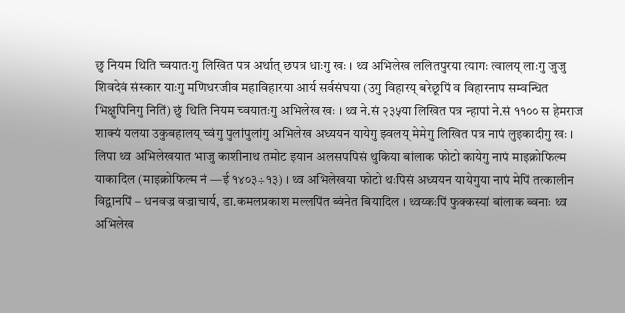छु नियम थिति च्वयातःगु लिखित पत्र अर्थात् छपत्र धाःगु खः । थ्व अभिलेख ललितपुरया त्यागः त्वालय् लाःगु जुजु शिवदेवं संस्कार याःगु मणिधरजीव महाविहारया आर्य सर्वसंघया (उगु विहारय् बरेछूपिं व विहारनाप सम्वन्धित भिक्षुपिनिगु नितिं) छुं थिति नियम च्वयातःगु अभिलेख खः । थ्व ने.सं २३५या लिखित पत्र न्हापां ने.सं ११०० स हेमराज शाक्यं यलया उकुबहालय् च्वंगु पुलांपुलांगु अभिलेख अध्ययन यायेगु झ्वलय् मेमेगु लिखित पत्र नापं लुइकादीगु खः । लिपा थ्व अभिलेखयात भाजु काशीनाथ तमोट इयान अलसपपिसं थुकिया बांलाक फोटो कायेगु नापं माइक्रोफिल्म याकादिल (माइक्रोफिल्म नं —ई १४०३÷१३) । थ्व अभिलेखया फोटो थःपिसं अध्ययन यायेगुया नापं मेपिं तत्कालीन विद्वानपिं – धनवज्र वज्राचार्य, डा.कमलप्रकाश मल्लपिंत ब्वंनेत बियादिल । थ्वय्कःपिं फुक्कस्यां बांलाक ब्वनाः थ्व अभिलेख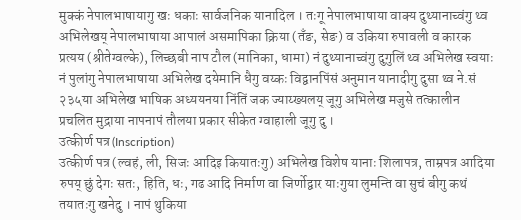मुक्कं नेपालभाषायागु खः धकाः सार्वजनिक यानादिल । तःगू नेपालभाषाया वाक्य दुथ्यानाच्वंगु थ्व अभिलेखय् नेपालभाषाया आपालं असमापिका क्रिया (तँङ, सेङ) व उकिया रुपावली व कारक प्रत्यय (श्रीतेग्वल्के), लिच्छबी नाप टौल (मानिका, धामा) नं दुथ्यानाच्वंगु दुगुलिं थ्व अभिलेख स्वयाः नं पुलांगु नेपालभाषाया अभिलेख दयेमानि धैगु वय्कः विद्वानपिंसं अनुमान यानादीगु दुसा थ्व ने.सं २३५या अभिलेख भाषिक अध्ययनया निंतिं जक ज्याय्ख्यलय् जूगु अभिलेख मजुसे तत्कालीन प्रचलित मुद्राया नापनापं तौलया प्रकार सीकेत ग्वाहाली जूगु दु ।
उत्कीर्ण पत्र (Inscription)
उत्कीर्ण पत्र (ल्वहं, ली, सिजः आदिइ कियातःगु) अभिलेख विशेष यानाः शिलापत्र, ताम्रपत्र आदिया रुपय् छुं देगः सतः, हिति, धः, गढ आदि निर्माण वा जिर्णोद्वार याःगुया लुमन्ति वा सुचं बीगु कथं तयातःगु खनेदु । नापं थुकिया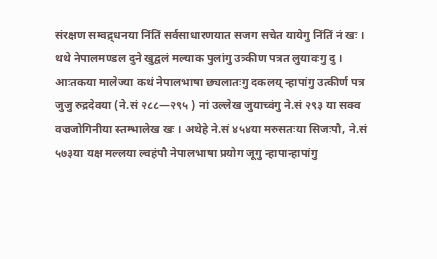संरक्षण सम्वद्र्धनया निंतिं सर्वसाधारणयात सजग सचेत यायेगु निंतिं नं खः । थथे नेपालमण्डल दुने खुद्वलं मल्याक पुलांगु उत्र्कीण पत्रत लुयावःगु दु । आःतकया मालेज्या कथं नेपालभाषा छ्यलातःगु दकलय् न्हापांगु उत्कीर्ण पत्र जुजु रुद्रदेवया (ने.सं २८८—२९५ ) नां उल्लेख जुयाच्वंगु ने.सं २९३ या सक्व वज्रजोगिनीया स्तम्भालेख खः । अथेहे ने.सं ४५४या मरुसतःया सिजःपौ, ने.सं ५७३या यक्ष मल्लया ल्वहंपौ नेपालभाषा प्रयोग जूगु न्हापान्हापांगु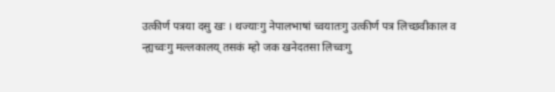उत्कीर्ण पत्रया दसु खः । थज्याःगु नेपालभाषां च्वयातःगु उत्कीर्ण पत्र लिच्छवीकाल व न्ह्यच्वःगु मल्लकालय् तसकं म्हो जक खनेदतसा लिच्वःगु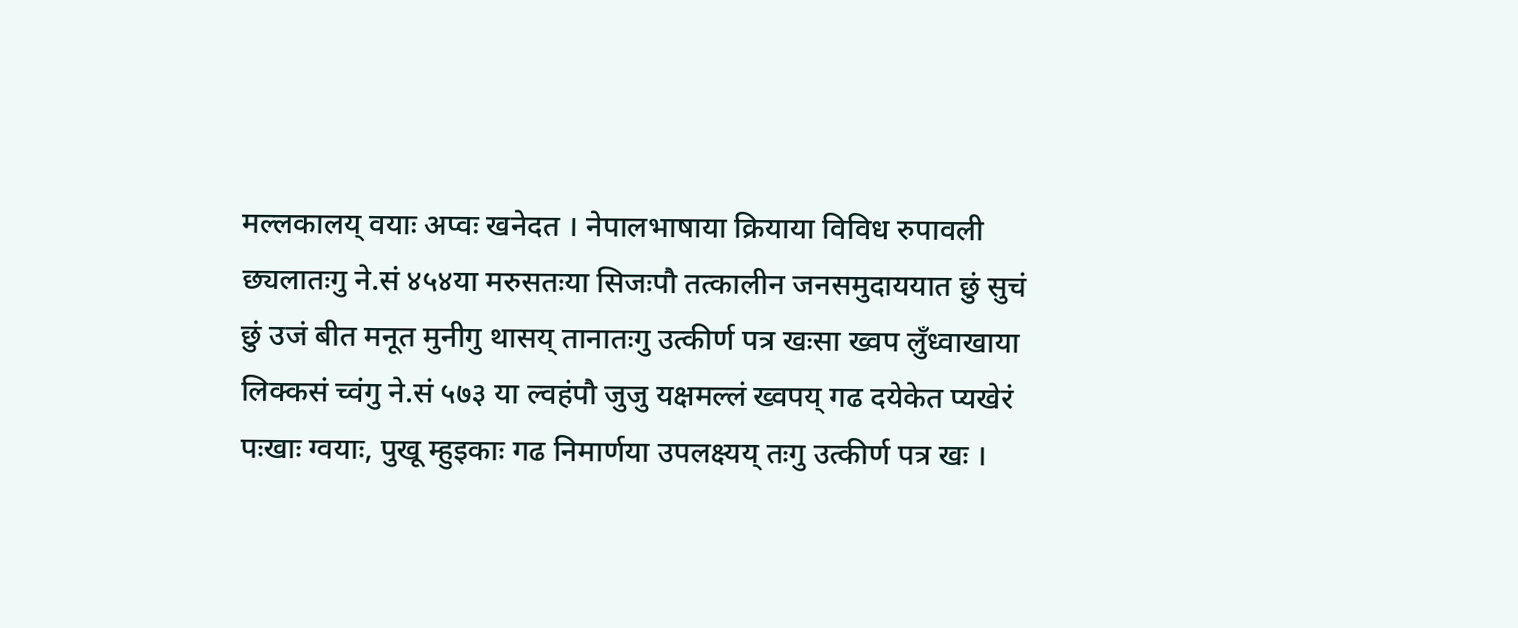मल्लकालय् वयाः अप्वः खनेदत । नेपालभाषाया क्रियाया विविध रुपावली छ्यलातःगु ने.सं ४५४या मरुसतःया सिजःपौ तत्कालीन जनसमुदाययात छुं सुचं छुं उजं बीत मनूत मुनीगु थासय् तानातःगु उत्कीर्ण पत्र खःसा ख्वप लुँध्वाखाया लिक्कसं च्वंगु ने.सं ५७३ या ल्वहंपौ जुजु यक्षमल्लं ख्वपय् गढ दयेकेत प्यखेरं पःखाः ग्वयाः, पुखू म्हुइकाः गढ निमार्णया उपलक्ष्यय् तःगु उत्कीर्ण पत्र खः ।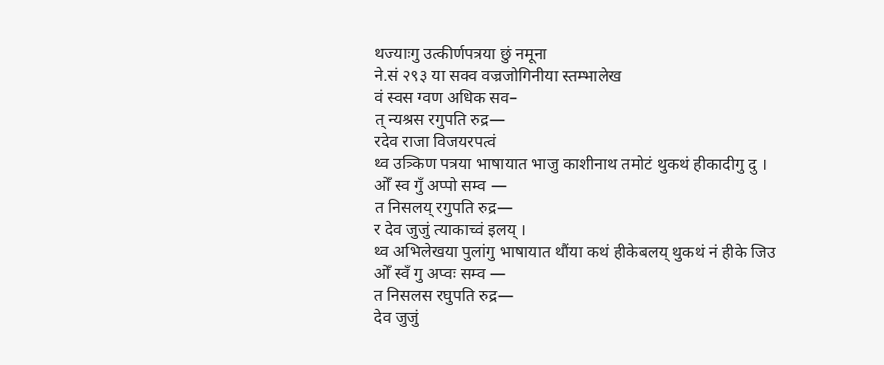थज्याःगु उत्कीर्णपत्रया छुं नमूना
ने.सं २९३ या सक्व वज्रजोगिनीया स्तम्भालेख
वं स्वस ग्वण अधिक सव–
त् न्यश्रस रगुपति रुद्र—
रदेव राजा विजयरपत्वं
थ्व उत्र्किण पत्रया भाषायात भाजु काशीनाथ तमोटं थुकथं हीकादीगु दु ।
ओँ स्व गुँ अप्पो सम्व —
त निसलय् रगुपति रुद्र—
र देव जुजुं त्याकाच्वं इलय् ।
थ्व अभिलेखया पुलांगु भाषायात थौंया कथं हीकेबलय् थुकथं नं हीके जिउ
ओँ स्वँ गु अप्वः सम्व —
त निसलस रघुपति रुद्र—
देव जुजुं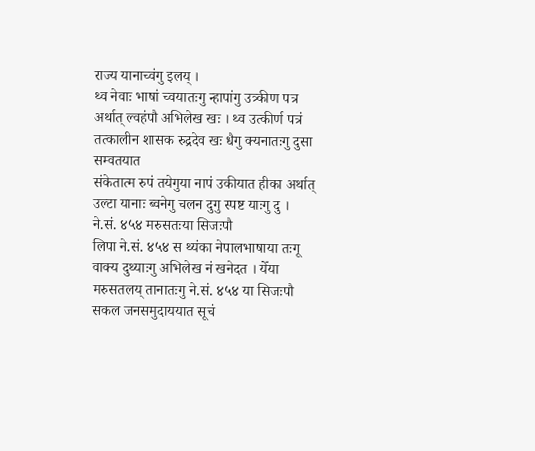राज्य यानाच्वंगु इलय् ।
थ्व नेवाः भाषां च्वयातःगु न्हापांगु उत्र्कीण पत्र अर्थात् ल्वहंपौ अभिलेख खः । थ्व उत्कीर्ण पत्रं तत्कालीन शासक रुद्रदेव खः धैगु क्यनातःगु दुसा सम्वतयात
संकेतात्म रुपं तयेगुया नापं उकीयात हीका अर्थात् उल्टा यानाः ब्वनेगु चलन दुगु स्पष्ट याःगु दु ।
ने.सं. ४५४ मरुसतःया सिजःपौ
लिपा ने.सं. ४५४ स थ्यंका नेपालभाषाया तःगू वाक्य दुथ्याःगु अभिलेख नं खनेदत । येँया मरुसतलय् तानातःगु ने.सं. ४५४ या सिजःपौ सकल जनसमुदाययात सूचं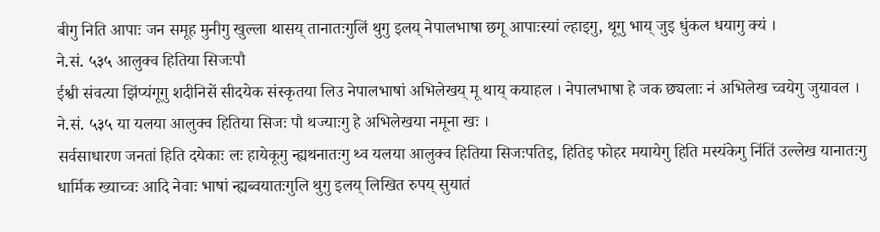बीगु निति आपाः जन समूह मुनीगु खुल्ला थासय् तानातःगुलिं थुगु इलय् नेपालभाषा छगू आपाःस्यां ल्हाइगु, थूगु भाय् जुइ धुंकल धयागु क्यं ।
ने.सं. ५३५ आलुक्व हितिया सिजःपौ
ईश्वी संवत्या झिंप्यंगूगु शदीनिसें सीदयेक संस्कृतया लिउ नेपालभाषां अभिलेखय् मू थाय् कयाहल । नेपालभाषा हे जक छ्यलाः नं अभिलेख च्वयेगु जुयावल । ने.सं. ५३५ या यलया आलुक्व हितिया सिजः पौ थज्याःगु हे अभिलेखया नमूना खः ।
सर्वसाधारण जनतां हिति दयेकाः लः हायेकूगु न्ह्यथनातःगु थ्व यलया आलुक्व हितिया सिजःपतिइ, हितिइ फोहर मयायेगु हिति मस्यंकेगु निंतिं उल्लेख यानातःगु धार्मिक ख्याच्वः आदि नेवाः भाषां न्ह्यब्वयातःगुलि थुगु इलय् लिखित रुपय् सुयातं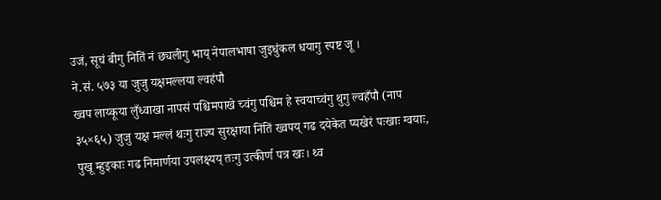उजं, सूचं बीगु नितिं नं छ्यलीगु भाय् नेपालभाषा जुइधुंकल धयागु स्पष्ट जू ।
ने.सं. ५७३ या जुजु यक्षमल्लया ल्वहंपौ
ख्वप लाय्कूया लुँध्वाखा नापसं पश्चिमपाखे च्वंगु पश्चिम हे स्वयाच्वंगु थुगु ल्वहँपौ (नाप ३५×६५) जुजु यक्ष मल्लं थःगु राज्य सुरक्षाया निंतिं ख्वपय् गढ दयेकेत प्यखेरं पःखाः ग्वयाः, पुखू म्हुइकाः गढ निमार्णया उपलक्ष्यय् तःगु उत्कीर्ण पत्र खः। थ्व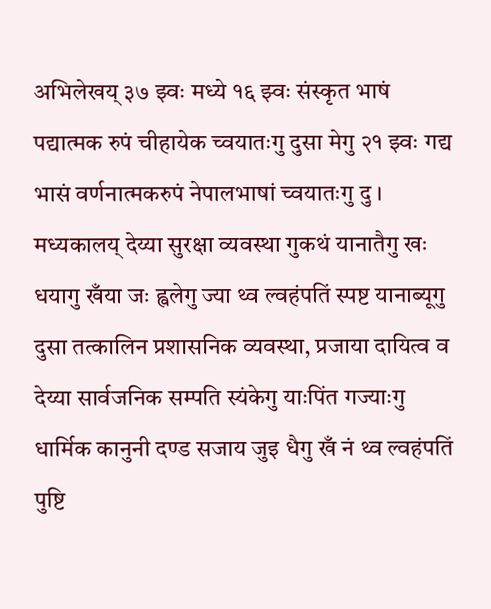अभिलेखय् ३७ झ्वः मध्ये १६ झ्वः संस्कृत भाषं पद्यात्मक रुपं चीहायेक च्वयातःगु दुसा मेगु २१ झ्वः गद्य भासं वर्णनात्मकरुपं नेपालभाषां च्वयातःगु दु ।
मध्यकालय् देय्या सुरक्षा व्यवस्था गुकथं यानातैगु खः धयागु खँया जः ह्वलेगु ज्या थ्व ल्वहंपतिं स्पष्ट यानाब्यूगु दुसा तत्कालिन प्रशासनिक व्यवस्था, प्रजाया दायित्व व देय्या सार्वजनिक सम्पति स्यंकेगु याःपिंत गज्याःगु धार्मिक कानुनी दण्ड सजाय जुइ धैगु खँ नं थ्व ल्वहंपतिं पुष्टि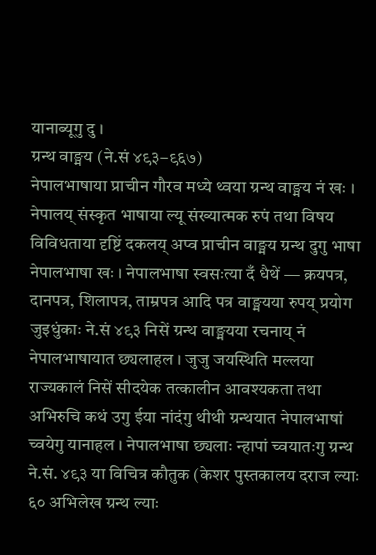यानाब्यूगु दु ।
ग्रन्थ वाङ्मय (ने.सं ४९३–९६७)
नेपालभाषाया प्राचीन गौरव मध्ये थ्वया ग्रन्थ वाङ्मय नं खः । नेपालय् संस्कृत भाषाया ल्यू संख्यात्मक रुपं तथा विषय विविधताया दृष्टिं दकलय् अप्व प्राचीन वाङ्मय ग्रन्थ दुगु भाषा नेपालभाषा खः । नेपालभाषा स्वसःत्या दँ धैथें — क्रयपत्र, दानपत्र, शिलापत्र, ताम्रपत्र आदि पत्र वाङ्मयया रुपय् प्रयोग जुइधुंकाः ने.सं ४९३ निसें ग्रन्थ वाङ्मयया रचनाय् नं नेपालभाषायात छ्यलाहल । जुजु जयस्थिति मल्लया राज्यकालं निसें सीदयेक तत्कालीन आवश्यकता तथा अभिरुचि कथं उगु ईया नांदंगु थीथी ग्रन्थयात नेपालभाषां च्वयेगु यानाहल । नेपालभाषा छ्यलाः न्हापां च्वयातःगु ग्रन्थ ने.सं. ४९३ या विचित्र कौतुक (केशर पुस्तकालय दराज ल्याः ६० अभिलेख ग्रन्थ ल्याः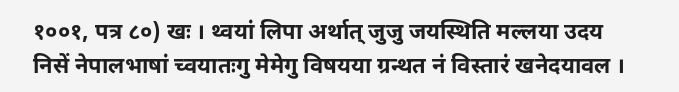१००१, पत्र ८०) खः । थ्वयां लिपा अर्थात् जुजु जयस्थिति मल्लया उदय निसें नेपालभाषां च्वयातःगु मेमेगु विषयया ग्रन्थत नं विस्तारं खनेदयावल ।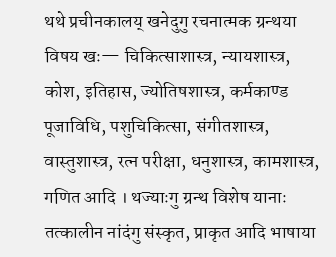थथे प्रचीनकालय् खनेदुगु रचनात्मक ग्रन्थया विषय खः— चिकित्साशास्त्र, न्यायशास्त्र, कोश, इतिहास, ज्योतिषशास्त्र, कर्मकाण्ड पूजाविधि, पशुचिकित्सा, संगीतशास्त्र, वास्तुशास्त्र, रत्न परीक्षा, धनुशास्त्र, कामशास्त्र, गणित आदि । थज्याःगु ग्रन्थ विशेष यानाः तत्कालीन नांदंगु संस्कृत, प्राकृत आदि भाषाया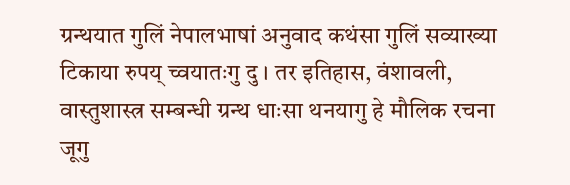ग्रन्थयात गुलिं नेपालभाषां अनुवाद कथंसा गुलिं सव्याख्या टिकाया रुपय् च्वयातःगु दु । तर इतिहास, वंशावली, वास्तुशास्त्र सम्बन्धी ग्रन्थ धाःसा थनयागु हे मौलिक रचना जूगु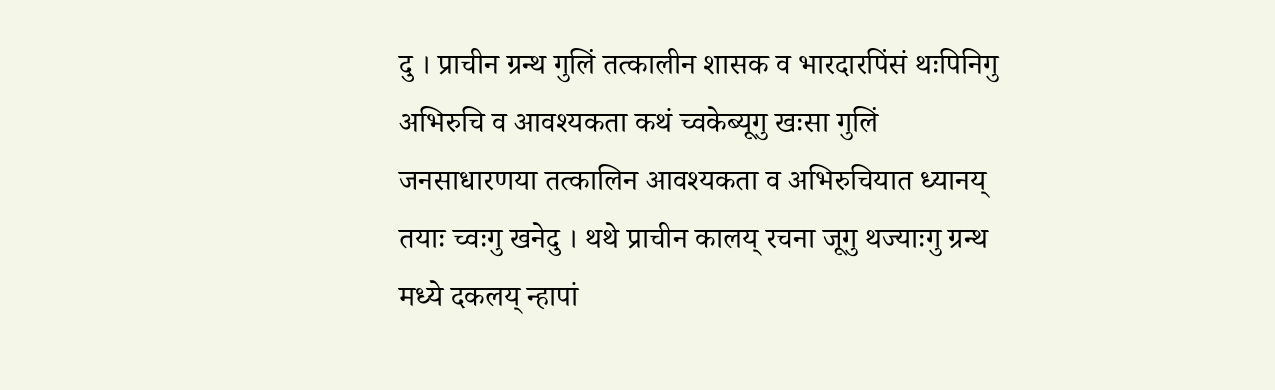दु । प्राचीन ग्रन्थ गुलिं तत्कालीन शासक व भारदारपिंसं थःपिनिगु अभिरुचि व आवश्यकता कथं च्वकेब्यूगु खःसा गुलिं जनसाधारणया तत्कालिन आवश्यकता व अभिरुचियात ध्यानय् तयाः च्वःगु खनेदु । थथे प्राचीन कालय् रचना जूगु थज्याःगु ग्रन्थ मध्ये दकलय् न्हापां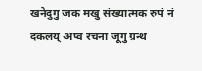खनेदुगु जक मखु संख्यात्मक रुपं नं दकलय् अप्व रचना जूगु ग्रन्थ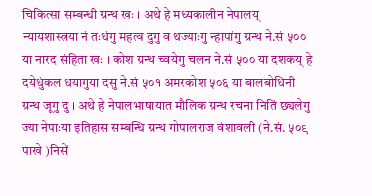चिकित्सा सम्बन्धी ग्रन्थ खः । अथे हे मध्यकालीन नेपालय् न्यायशास्त्रया नं तःधंगु महत्व दुगु व थज्याःगु न्हापांगु ग्रन्थ ने.सं ५०० या नारद संहिता खः । कोश ग्रन्थ च्वयेगु चलन ने.सं ५०० या दशकय् हे दयेधुंकल धयागुया दसु ने.सं ५०१ अमरकोश ५०६ या बालबोधिनी ग्रन्थ जूगु दु । अथे हे नेपालभाषायात मौलिक ग्रन्थ रचना नितिं छ्यलेगु ज्या नेपाःया इतिहास सम्बन्धि ग्रन्थ गोपालराज वंशावली (ने.सं. ५०९ पाखे )निसें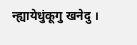न्ह्यायेधुंकूगु खनेदु ।